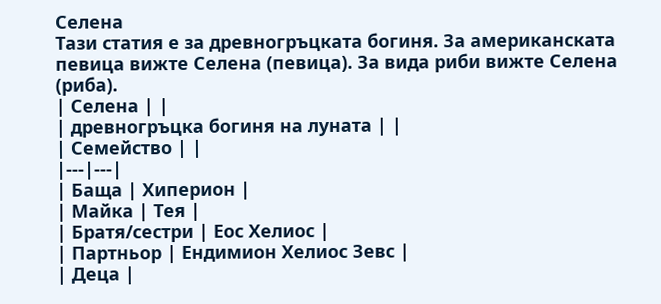Селена
Тази статия е за древногръцката богиня. За американската певица вижте Селена (певица). За вида риби вижте Селена (риба).
| Селена | |
| древногръцка богиня на луната | |
| Семейство | |
|---|---|
| Баща | Хиперион |
| Майка | Тея |
| Братя/сестри | Еос Хелиос |
| Партньор | Ендимион Хелиос Зевс |
| Деца |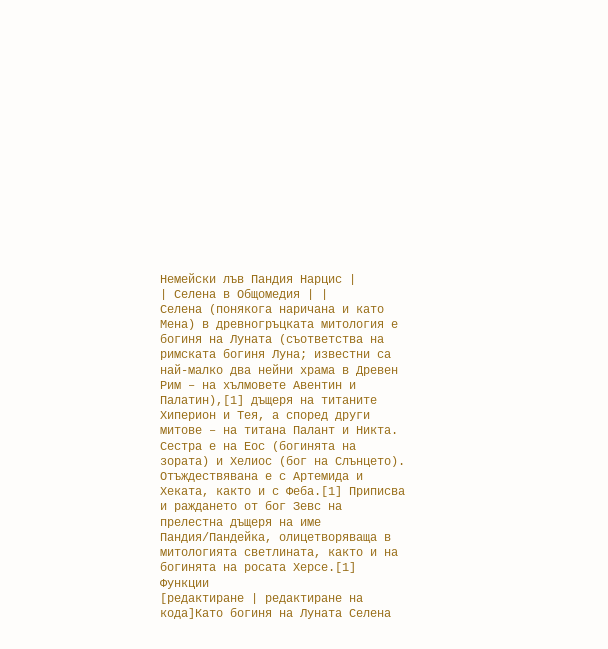Немейски лъв Пандия Нарцис |
| Селена в Общомедия | |
Селена (понякога наричана и като Мена) в древногръцката митология е богиня на Луната (съответства на римската богиня Луна; известни са най-малко два нейни храма в Древен Рим – на хълмовете Авентин и Палатин),[1] дъщеря на титаните Хиперион и Тея, а според други митове – на титана Палант и Никта. Сестра е на Еос (богинята на зората) и Хелиос (бог на Слънцето). Отъждествявана е с Артемида и Хеката, както и с Феба.[1] Приписва и раждането от бог Зевс на прелестна дъщеря на име Пандия/Пандейка, олицетворяваща в митологията светлината, както и на богинята на росата Херсе.[1]
Функции
[редактиране | редактиране на кода]Като богиня на Луната Селена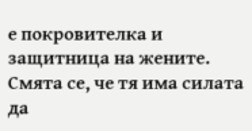е покровителка и защитница на жените. Смята се, че тя има силата да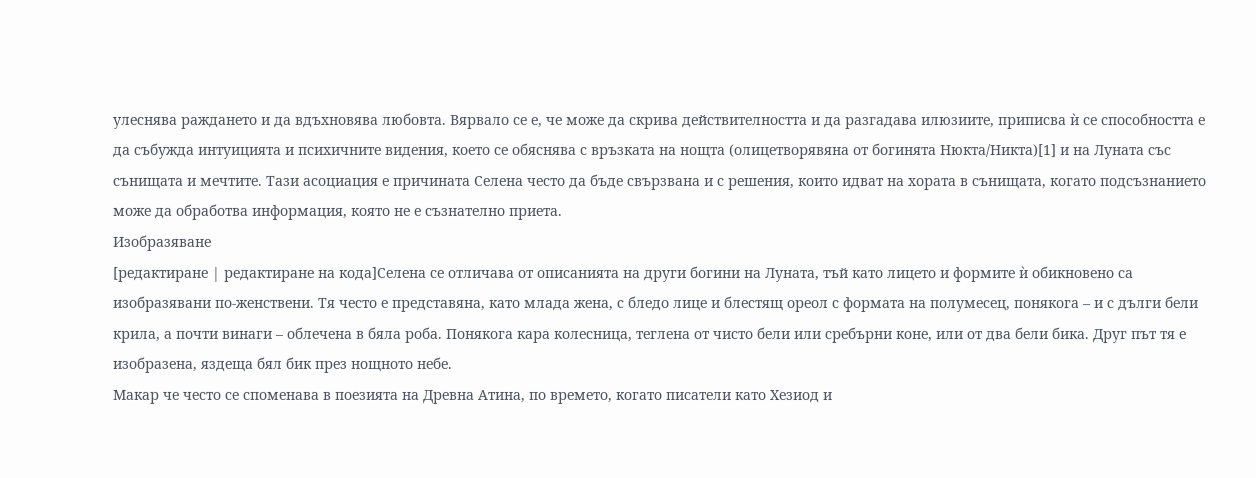улеснява раждането и да вдъхновява любовта. Вярвало се е, че може да скрива действителността и да разгадава илюзиите, приписва ѝ се способността е да събужда интуицията и психичните видения, което се обяснява с връзката на нощта (олицетворявяна от богинята Нюкта/Никта)[1] и на Луната със сънищата и мечтите. Тази асоциация е причината Селена често да бъде свързвана и с решения, които идват на хората в сънищата, когато подсъзнанието може да обработва информация, която не е съзнателно приета.
Изобразяване
[редактиране | редактиране на кода]Селена се отличава от описанията на други богини на Луната, тъй като лицето и формите ѝ обикновено са изобразявани по-женствени. Тя често е представяна, като млада жена, с бледо лице и блестящ ореол с формата на полумесец, понякога – и с дълги бели крила, а почти винаги – облечена в бяла роба. Понякога кара колесница, теглена от чисто бели или сребърни коне, или от два бели бика. Друг път тя е изобразена, яздеща бял бик през нощното небе.
Макар че често се споменава в поезията на Древна Атина, по времето, когато писатели като Хезиод и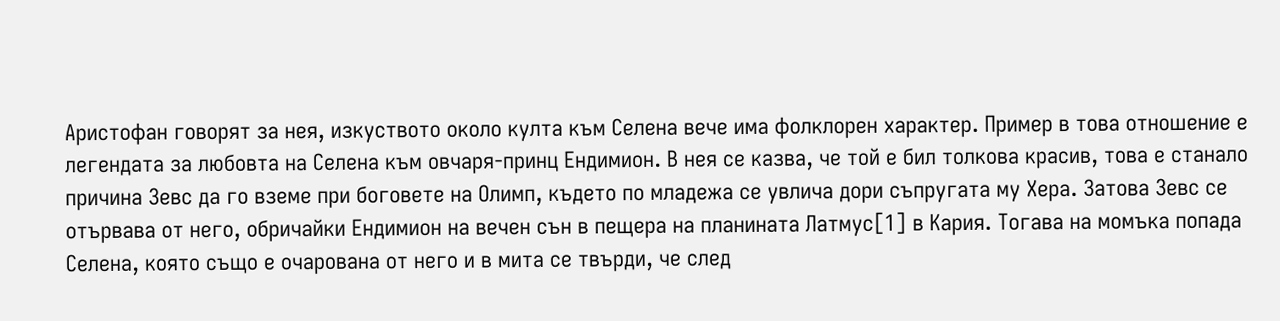Аристофан говорят за нея, изкуството около култа към Селена вече има фолклорен характер. Пример в това отношение е легендата за любовта на Селена към овчаря-принц Ендимион. В нея се казва, че той е бил толкова красив, това е станало причина Зевс да го вземе при боговете на Олимп, където по младежа се увлича дори съпругата му Хера. Затова Зевс се отървава от него, обричайки Ендимион на вечен сън в пещера на планината Латмус[1] в Кария. Тогава на момъка попада Селена, която също е очарована от него и в мита се твърди, че след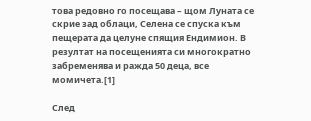това редовно го посещава – щом Луната се скрие зад облаци, Селена се спуска към пещерата да целуне спящия Ендимион. В резултат на посещенията си многократно забременява и ражда 50 деца, все момичета.[1]

След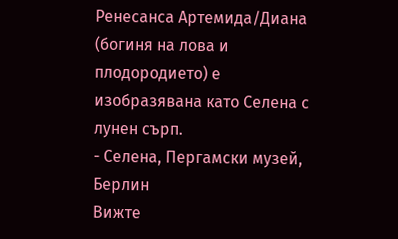Ренесанса Артемида/Диана (богиня на лова и плодородието) е изобразявана като Селена с лунен сърп.
- Селена, Пергамски музей, Берлин
Вижте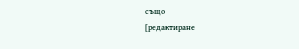също
[редактиране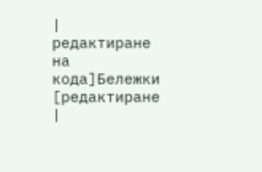| редактиране на кода]Бележки
[редактиране |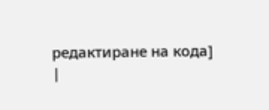редактиране на кода]
|